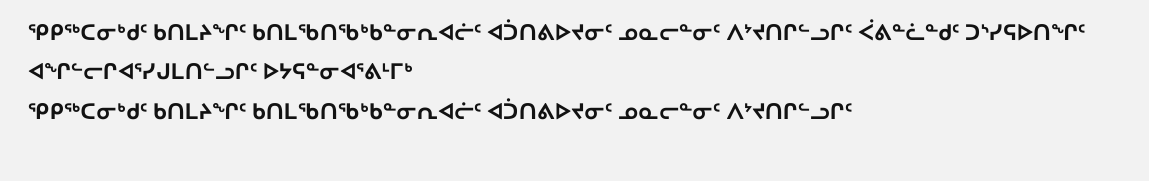ᕿᑭᖅᑕᓂᒃᑯᑦ ᑲᑎᒪᔨᖏᑦ ᑲᑎᒪᖃᑎᖃᒃᑲᓐᓂᕆᐊᓖᑦ ᐊᑑᑎᕕᐅᔪᓂᑦ ᓄᓇᓕᓐᓂᑦ ᐱᔾᔪᑎᒋᓪᓗᒋᑦ ᐹᕕᓐᓛᓐᑯᑦ ᑐᔅᓯᕋᐅᑎᖏᑦ ᐊᖏᓪᓕᒋᐊᕐᓯᒍᒪᑎᓪᓗᒋᑦ ᐅᔭᕋᓐᓂᐊᕐᕕᒻᒥᒃ
ᕿᑭᖅᑕᓂᒃᑯᑦ ᑲᑎᒪᔨᖏᑦ ᑲᑎᒪᖃᑎᖃᒃᑲᓐᓂᕆᐊᓖᑦ ᐊᑑᑎᕕᐅᔪᓂᑦ ᓄᓇᓕᓐᓂᑦ ᐱᔾᔪᑎᒋᓪᓗᒋᑦ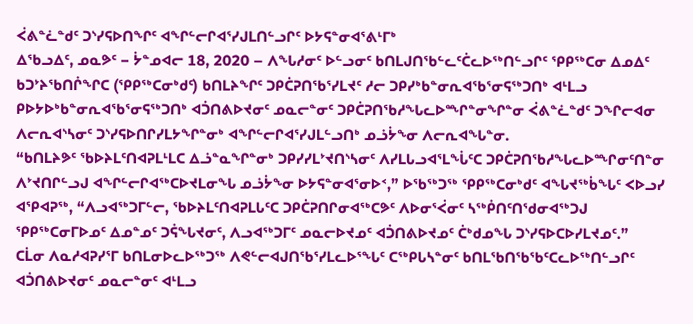ᐹᕕᓐᓛᓐᑯᑦ ᑐᔅᓯᕋᐅᑎᖏᑦ ᐊᖏᓪᓕᒋᐊᕐᓯᒍᒪᑎᓪᓗᒋᑦ ᐅᔭᕋᓐᓂᐊᕐᕕᒻᒥᒃ
ᐃᖃᓗᐃᑦ, ᓄᓇᕗᑦ − ᔮᓐᓄᐊᓕ 18, 2020 – ᐱᖓᓱᓂᑦ ᐅᓪᓗᓂᑦ ᑲᑎᒪᒍᑎᖃᓪᓚᑦᑖᓚᐅᖅᑎᓪᓗᒋᑦ ᕿᑭᖅᑕᓂ ᐃᓄᐃᑦ ᑲᑐᔾᔨᖃᑎᒌᖏᑕ (ᕿᑭᖅᑕᓂᒃᑯᑦ) ᑲᑎᒪᔨᖏᑦ ᑐᑭᑖᕈᑎᖃᕐᓯᒪᔪᑦ ᓱᓕ ᑐᑭᓯᒃᑲᓐᓂᕆᐊᖃᕐᓂᕋᖅᑐᑎᒃ ᐊᒻᒪᓗ ᑭᐅᔭᐅᒃᑲᓐᓂᕆᐊᖃᕐᓂᕋᖅᑐᑎᒃ ᐊᑑᑎᕕᐅᔪᓂᑦ ᓄᓇᓕᓐᓂᑦ ᑐᑭᑖᕈᑎᖃᓱᖓᓚᐅᙱᓐᓂᖏᓐᓂ ᐹᕕᓐᓛᓐᑯᑦ ᑐᖏᓕᐊᓂ ᐱᓕᕆᐊᔅᓴᓂᑦ ᑐᔅᓯᕋᐅᑎᒋᓯᒪᔭᖏᓐᓂᒃ ᐊᖏᓪᓕᒋᐊᕐᓯᒍᒪᓪᓗᑎᒃ ᓄᓘᔮᖕᓂ ᐱᓕᕆᐊᖓᓐᓂ.
“ᑲᑎᒪᔨᕗᑦ ᖃᐅᔨᒪᑦᑎᐊᕈᒪᒻᒪᑕ ᐃᓘᓐᓇᖏᓐᓂᒃ ᑐᑭᓯᓯᒪᔾᔪᑎᔅᓴᓂᑦ ᐱᓯᒪᒐᓗᐊᕐᒪᖔᑦᑕ ᑐᑭᑖᕈᑎᖃᓱᖓᓚᐅᙱᓂᑦᑎᓐᓂ ᐱᔾᔪᑎᒋᓪᓗᒍ ᐊᖏᓪᓕᒋᐊᖅᑕᐅᔪᒪᓂᖓ ᓄᓘᔮᖕᓂ ᐅᔭᕋᓐᓂᐊᕐᓂᐅᑉ,” ᐅᖃᖅᑐᖅ ᕿᑭᖅᑕᓂᒃᑯᑦ ᐊᖓᔪᖅᑳᖓᑦ ᐸᐅᓗᓯ ᐊᕿᐊᕈᖅ, “ᐱᓗᐊᖅᑐᒥᓪᓕ, ᖃᐅᔨᒪᑦᑎᐊᕈᒪᒐᑦᑕ ᑐᑭᑖᕈᑎᒋᓂᐊᖅᑕᕗᑦ ᐱᐅᓂᕐᐹᓂᑦ ᓴᖅᑮᑎᑦᑎᖁᓂᐊᖅᑐᒍ ᕿᑭᖅᑕᓂᒥᐅᓄᑦ ᐃᓄᓐᓄᑦ ᑐᕌᖓᔪᓂᑦ, ᐱᓗᐊᖅᑐᒥᑦ ᓄᓇᓕᐅᔪᓄᑦ ᐊᑑᑎᕕᐅᔪᓄᑦ ᑖᒃᑯᓄᖓ ᑐᔅᓯᕋᐅᑕᐅᓯᒪᔪᓄᑦ.”
ᑕᒫᓂ ᐱᓇᓱᐊᕈᓯᕐᒥ ᑲᑎᒪᓂᐅᓚᐅᖅᑐᖅ ᐱᕙᓪᓕᐊᒍᑎᖃᕐᓯᒪᓚᐅᕐᖓᑦ ᑕᖅᑭᒐᓴᓐᓂᑦ ᑲᑎᒪᖃᑎᖃᖃᑦᑕᓚᐅᖅᑎᓪᓗᒋᑦ ᐊᑑᑎᕕᐅᔪᓂᑦ ᓄᓇᓕᓐᓂᑦ ᐊᒻᒪᓗ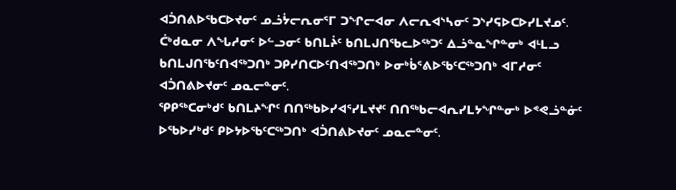ᐊᑑᑎᕕᐅᖃᑕᐅᔪᓂᑦ ᓄᓘᔮᓕᕆᓂᕐᒥ ᑐᖏᓕᐊᓂ ᐱᓕᕆᐊᔅᓴᓂᑦ ᑐᔅᓯᕋᐅᑕᐅᓯᒪᔪᓄᑦ. ᑖᒃᑯᓇᓂ ᐱᖓᓱᓂᑦ ᐅᓪᓗᓂᑦ ᑲᑎᒪᔩᑦ ᑲᑎᒪᒍᑎᖃᓚᐅᖅᑐᑦ ᐃᓘᓐᓇᖏᓐᓂᒃ ᐊᒻᒪᓗ ᑲᑎᒪᒍᑎᖃᑦᑎᐊᖅᑐᑎᒃ ᑐᑭᓯᑎᑕᐅᑦᑎᐊᖅᑐᑎᒃ ᐅᓂᒃᑳᕐᕕᐅᖃᑦᑕᖅᑐᑎᒃ ᐊᒥᓱᓂᑦ ᐊᑑᑎᕕᐅᔪᓂᑦ ᓄᓇᓕᓐᓂᑦ.
ᕿᑭᖅᑕᓂᒃᑯᑦ ᑲᑎᒪᔨᖏᑦ ᑎᑎᖅᑲᐅᓯᐊᕐᓯᒪᔪᔪᑦ ᑎᑎᖅᑲᓕᐊᕆᓯᒪᔭᖏᓐᓂᒃ ᐅᕝᕙᓘᓐᓃᑦ ᐅᖃᐅᓯᒃᑯᑦ ᑭᐅᔭᐅᖃᑦᑕᖅᑐᑎᒃ ᐊᑑᑎᕕᐅᔪᓂᑦ ᓄᓇᓕᓐᓂᑦ.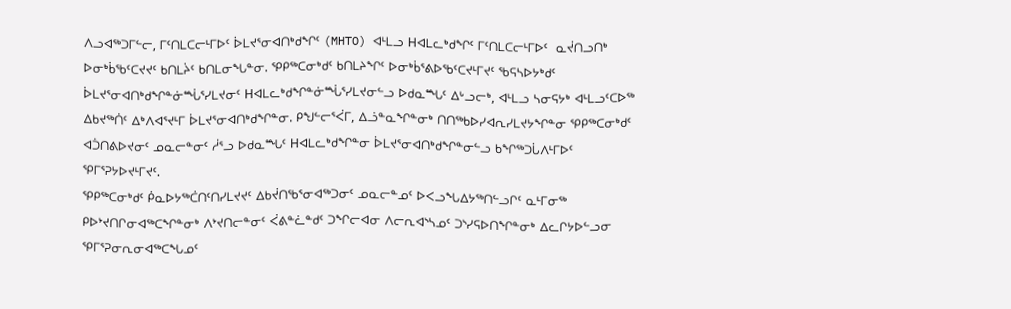ᐱᓗᐊᖅᑐᒥᓪᓕ, ᒥᑦᑎᒪᑕᓕᒻᒥᐅᑦ ᐆᒪᔪᕐᓂᐊᑎᒃᑯᖏᑦ (MHTO) ᐊᒻᒪᓗ Hᐊᒪᓚᒃᑯᖏᑦ ᒥᑦᑎᒪᑕᓕᒻᒥᐅᑦ  ᓇᔫᑎᓗᑎᒃ ᐅᓂᒃᑳᖃᑦᑕᔪᔪᑦ ᑲᑎᒪᔩᑦ ᑲᑎᒪᓂᖓᓐᓂ. ᕿᑭᖅᑕᓂᒃᑯᑦ ᑲᑎᒪᔨᖏᑦ ᐅᓂᒃᑳᕐᕕᐅᖃᑦᑕᔪᒻᒥᔪᑦ ᖃᕋᓴᐅᔭᒃᑯᑦ ᐆᒪᔪᕐᓂᐊᑎᒃᑯᖏᓐᓃᙶᕐᓯᒪᔪᓂᑦ Hᐊᒪᓚᒃᑯᖏᓐᓃᙶᕐᓯᒪᔪᓂᓪᓗ ᐅᑯᓇᙵᑦ ᐃᒡᓗᓕᒃ, ᐊᒻᒪᓗ ᓴᓂᕋᔭᒃ ᐊᒻᒪᓗᑦᑕᐅᖅ ᐃᑲᔪᖅᑏᑦ ᐃᒃᐱᐊᕐᔪᒻᒥ ᐆᒪᔪᕐᓂᐊᑎᒃᑯᖏᓐᓂ. ᑭᖑᓪᓕᕐᐹᒥ, ᐃᓘᓐᓇᖏᓐᓂᒃ ᑎᑎᖅᑲᐅᓯᐊᕆᓯᒪᔪᔭᖏᓐᓂ ᕿᑭᖅᑕᓂᒃᑯᑦ ᐊᑑᑎᕕᐅᔪᓂᑦ ᓄᓇᓕᓐᓂᑦ ᓲᕐᓗ ᐅᑯᓇᙵᑦ Hᐊᒪᓚᒃᑯᖏᓐᓂ ᐆᒪᔪᕐᓂᐊᑎᒃᑯᖏᓐᓂᓪᓗ ᑲᖏᖅᑐᒑᐱᒻᒥᐅᑦ ᕿᒥᕐᕈᔭᐅᔪᒻᒥᔪᑦ.
ᕿᑭᖅᑕᓂᒃᑯᑦ ᑮᓇᐅᔭᖅᑖᑎᑦᑎᓯᒪᔪᔪᑦ ᐃᑲᔫᑎᖃᕐᓂᐊᖅᑐᓂᑦ ᓄᓇᓕᓐᓄᑦ ᐅᐸᓗᖓᐃᔭᖅᑎᓪᓗᒋᑦ ᓇᒻᒥᓂᖅ ᑭᐅᔾᔪᑎᒋᓂᐊᖅᑕᖏᓐᓂᒃ ᐱᔾᔪᑎᓕᓐᓂᑦ ᐹᕕᓐᓛᓐᑯᑦ ᑐᖏᓕᐊᓂ ᐱᓕᕆᐊᔅᓴᓄᑦ ᑐᔅᓯᕋᐅᑎᖏᓐᓂᒃ ᐃᓚᒋᔭᐅᓪᓗᓂ ᕿᒥᕐᕈᓂᕆᓂᐊᖅᑕᖓᓄᑦ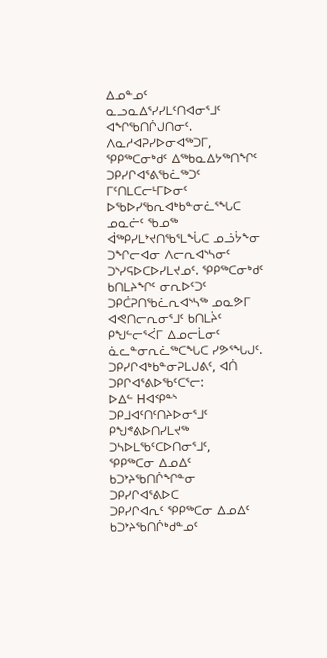ᐃᓄᓐᓄᑦ ᓇᓗᓇᐃᕐᓯᓯᒪᑦᑎᐊᓂᕐᒧᑦ ᐊᖏᖃᑎᒌᒍᑎᓂᑦ.
ᐱᓇᓱᐊᕈᓯᐅᓂᐊᖅᑐᒥ, ᕿᑭᖅᑕᓂᒃᑯᑦ ᐃᖅᑲᓇᐃᔭᖅᑎᖏᑦ ᑐᑭᓯᒋᐊᕐᕕᖃᓛᖅᑐᑦ ᒥᑦᑎᒪᑕᓕᒻᒥᐅᓂᑦ ᐅᖃᐅᓯᖃᕆᐊᒃᑲᓐᓂᓛᕐᖓᑕ ᓄᓇᓖᑦ ᖃᓄᖅ ᐋᖅᑭᓯᒪᔾᔪᑎᖃᕐᒪᖔᑕ ᓄᓘᔮᖕᓂ ᑐᖏᓕᐊᓂ ᐱᓕᕆᐊᔅᓴᓂᑦ ᑐᔅᓯᕋᐅᑕᐅᓯᒪᔪᓄᑦ. ᕿᑭᖅᑕᓂᒃᑯᑦ ᑲᑎᒪᔨᖏᑦ ᓂᕆᐅᑦᑐᑦ ᑐᑭᑖᕈᑎᖃᓛᕆᐊᔅᓴᖅ ᓄᓇᕗᒥ ᐊᕙᑎᓕᕆᓂᕐᒧᑦ ᑲᑎᒪᔩᑦ ᑭᖑᓪᓕᕐᐹᒥ ᐃᓄᓕᒫᓂᑦ ᓈᓚᓐᓂᕆᓛᖅᑕᖓᑕ ᓯᕗᕐᖓᒍᑦ.
ᑐᑭᓯᒋᐊᒃᑲᓐᓂᕈᒪᒍᕕᑦ, ᐊᑏ ᑐᑭᒋᐊᕐᕕᐅᖃᑦᑕᕐᓕ:
ᐅᐃᓪ Hᐊᑉᑭᓐᔅ
ᑐᑭᒧᐊᑦᑎᑦᑎᔨᐅᓂᕐᒧᑦ ᑭᖑᕝᕕᐅᑎᓯᒪᔪᖅ ᑐᓴᐅᒪᖃᑦᑕᐅᑎᓂᕐᒧᑦ,
ᕿᑭᖅᑕᓂ ᐃᓄᐃᑦ ᑲᑐᔾᔨᖃᑎᒌᖏᓐᓂ
ᑐᑭᓯᒋᐊᕐᕕᐅᑕ
ᑐᑭᓯᒋᐊᕆᑦ ᕿᑭᖅᑕᓂ ᐃᓄᐃᑦ ᑲᑐᔾᔨᖃᑎᒌᒃᑯᓐᓄᑦ